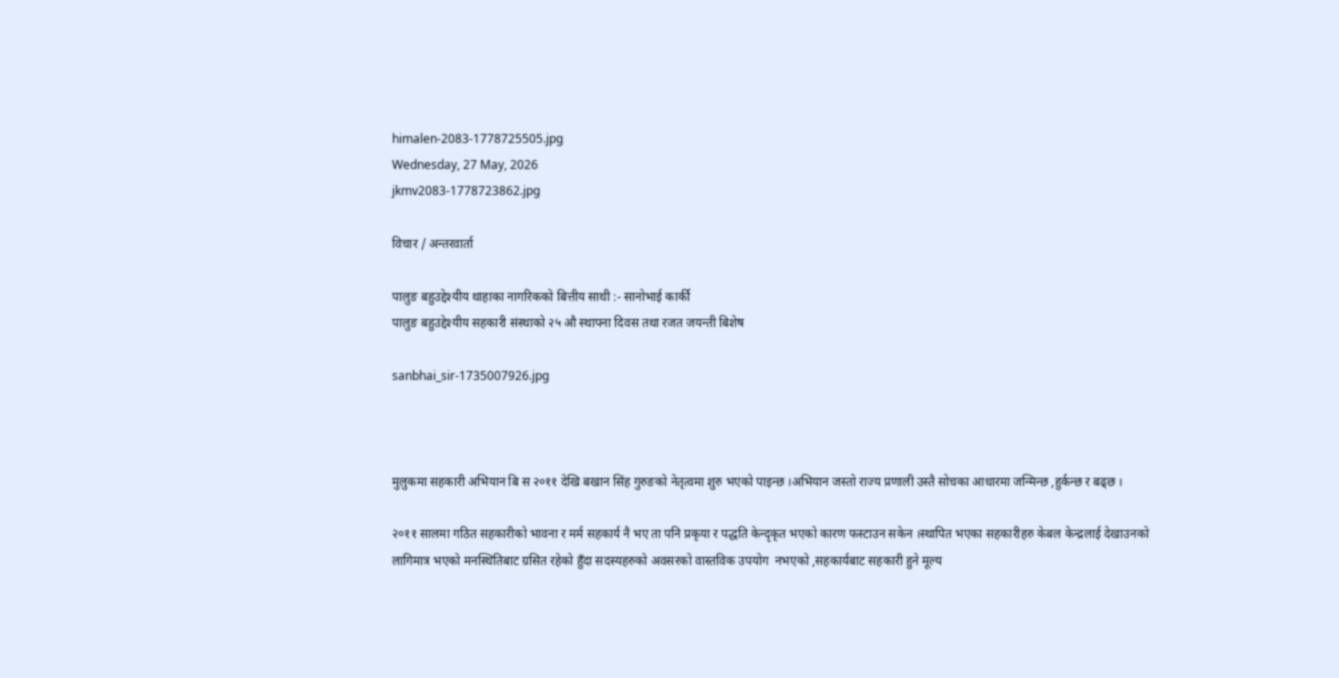himalen-2083-1778725505.jpg
Wednesday, 27 May, 2026
jkmv2083-1778723862.jpg

विचार / अन्तरवार्ता

पालुङ बहुउद्देश्यीय थाहाका नागरिकको बित्तीय साथी :- सानोभाई कार्की
पालुङ बहुउद्देश्यीय सहकारी संस्थाको २५ औ स्थापना दिवस तथा रजत जयन्ती बिशेष

sanbhai_sir-1735007926.jpg



मुलुकमा सहकारी अभियान बि स २०११ देखि बखान सिंह गुरुङको नेतृत्वमा शुरु भएको पाइन्छ ।अभियान जस्तो राज्य प्रणाली उस्तै सोचका आधारमा जन्मिन्छ ,हुर्कन्छ र बढ्छ ।

२०११ सालमा गठित सहकारीको भावना र मर्म सहकार्य नै भए ता पनि प्रकृया र पद्धति केन्दृकृत भएको कारण फस्टाउन सकेन ।स्थापित भएका सहकारीहरु केबल केन्द्रलाई देखाउनको लागिमात्र भएको मनस्थितिबाट ग्रसित रहेको हुँदा सदस्यहरुको अवसरको वास्तविक उपयोग  नभएको ,सहकार्यबाट सहकारी हुने मूल्य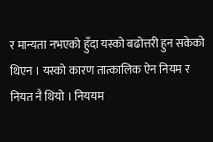र मान्यता नभएको हुँदा यस्को बढोत्तरी हुन सकेको थिएन । यस्को कारण तात्कालिक ऐन नियम र नियत नै थियो । निययम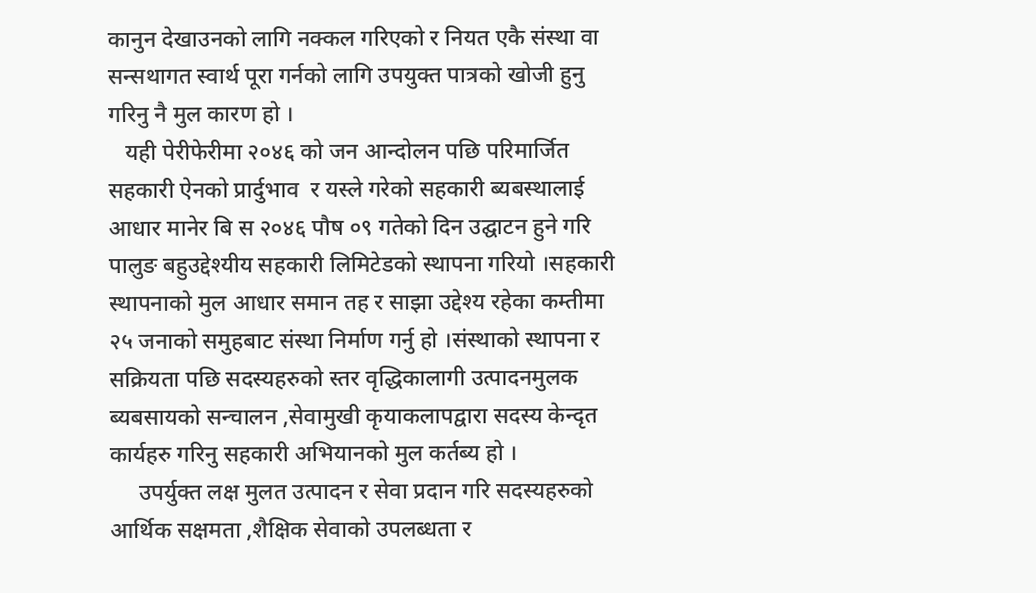कानुन देखाउनको लागि नक्कल गरिएको र नियत एकै संस्था वा सन्सथागत स्वार्थ पूरा गर्नको लागि उपयुक्त पात्रको खोजी हुनु गरिनु नै मुल कारण हो ।
   यही पेरीफेरीमा २०४६ को जन आन्दोलन पछि परिमार्जित सहकारी ऐनको प्रार्दुभाव  र यस्ले गरेको सहकारी ब्यबस्थालाई आधार मानेर बि स २०४६ पौष ०९ गतेको दिन उद्घाटन हुने गरि पालुङ बहुउद्देश्यीय सहकारी लिमिटेडको स्थापना गरियो ।सहकारी स्थापनाको मुल आधार समान तह र साझा उद्देश्य रहेका कम्तीमा २५ जनाको समुहबाट संस्था निर्माण गर्नु हो ।संस्थाको स्थापना र सक्रियता पछि सदस्यहरुको स्तर वृद्धिकालागी उत्पादनमुलक ब्यबसायको सन्चालन ,सेवामुखी कृयाकलापद्वारा सदस्य केन्दृत कार्यहरु गरिनु सहकारी अभियानको मुल कर्तब्य हो ।
     उपर्युक्त लक्ष मुलत उत्पादन र सेवा प्रदान गरि सदस्यहरुको आर्थिक सक्षमता ,शैक्षिक सेवाको उपलब्धता र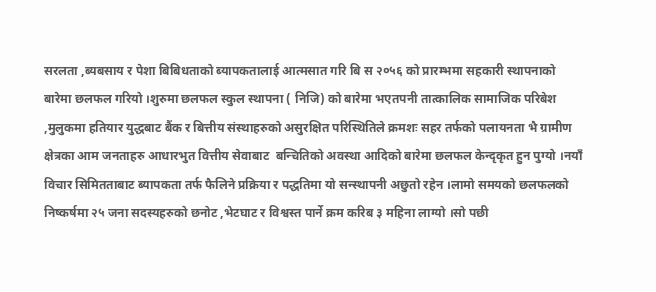सरलता ,ब्यबसाय र पेशा बिबिधताको ब्यापकतालाई आत्मसात गरि बि स २०५६ को प्रारम्भमा सहकारी स्थापनाको बारेमा छलफल गरियो ।शुरुमा छलफल स्कुल स्थापना ( निजि) को बारेमा भएतपनी तात्कालिक सामाजिक परिबेश ,मुलुकमा हतियार युद्धबाट बैंक र बित्तीय संस्थाहरुको असुरक्षित परिस्थितिले क्रमशः सहर तर्फको पलायनता भै ग्रामीण क्षेत्रका आम जनताहरु आधारभुत वित्तीय सेवाबाट  बन्चितिको अवस्था आदिको बारेमा छलफल केन्दृकृत हुन पुग्यो ।नयाँ विचार सिमितताबाट ब्यापकता तर्फ फैलिने प्रक्रिया र पद्धतिमा यो सन्स्थापनी अछुतो रहेन ।लामो समयको छलफलको निष्कर्षमा २५ जना सदस्यहरुको छनोट ,भेटघाट र विश्वस्त पार्ने क्रम करिब ३ महिना लाग्यो ।सो पछी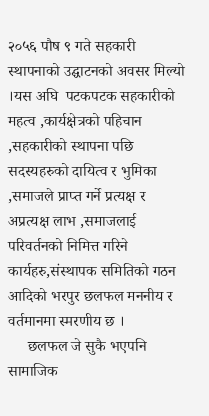२०५६ पौष ९ गते सहकारी स्थापनाको उद्घाटनको अवसर मिल्यो ।यस अघि  पटकपटक सहकारीको महत्व ,कार्यक्षेत्रको पहिचान ,सहकारीको स्थापना पछि सदस्यहरुको दायित्व र भुमिका ,समाजले प्राप्त गर्ने प्रत्यक्ष र अप्रत्यक्ष लाभ ,समाजलाई परिवर्तनको निमित्त गरिने कार्यहरु,संस्थापक समितिको गठन आदिको भरपुर छलफल मननीय र वर्तमानमा स्मरणीय छ ।
     छलफल जे सुकै भएपनि सामाजिक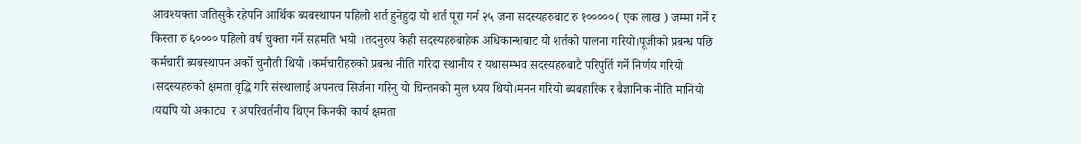आवश्यक्ता जतिसुकै रहेपनि आर्थिक ब्यबस्थापन पहिलो शर्त हुनेहुदा यो शर्त पूरा गर्न २५ जना सदस्यहरुबाट रु १०००००( एक लाख ) जम्मा गर्ने र किस्ता रु ६०००० पहिलो वर्ष चुक्ता गर्ने सहमति भयो ।तदनुरुप केही सदस्यहरुबाहेक अधिकान्शबाट यो शर्तको पालना गरियो।पूजीको प्रबन्ध पछि कर्मचारी ब्यबस्थापन अर्को चुनौती थियो ।कर्मचारीहरुको प्रबन्ध नीति गरिदा स्थानीय र यथासम्भव सदस्यहरुबाटै परिपुर्ति गर्ने निर्णय गरियो ।सदस्यहरुको क्षमता वृद्धि गरि संस्थालाई अपनत्व सिर्जना गरिनु यो चिन्तनको मुल ध्यय थियो।मनन गरियो ब्यबहारिक र बैज्ञानिक नीति मानियो ।यद्यपि यो अकाट्य  र अपरिवर्तनीय थिएन किनकी कार्य क्षमता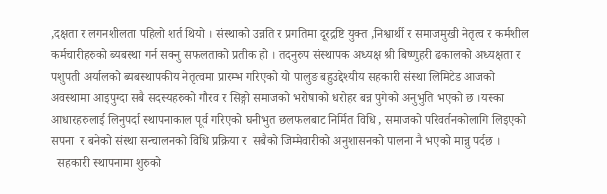,दक्षता र लगनशीलता पहिलो शर्त थियो । संस्थाको उन्नति र प्रगतिमा दूरद्रष्टि युक्त ,निश्वार्थी र समाजमुखी नेतृत्व र कर्मशील कर्मचारीहरुको ब्यबस्था गर्न सक्नु सफलताको प्रतीक हो । तदनुरुप संस्थापक अध्यक्ष श्री बिष्णुहरी ढकालको अध्यक्षता र पशुपती अर्यालको ब्यबस्थापकीय नेतृत्वमा प्रारम्भ गरिएको यो पालुङ बहुउद्देश्यीय सहकारी संस्था लिमिटेड आजको अवस्थामा आइपुग्दा सबै सदस्यहरुको गौरव र सिङ्गो समाजको भरोषाको धरोहर बन्न पुगेको अनुभुति भएको छ ।यस्का आधारहरुलाई लिनुपर्दा स्थापनाकाल पूर्व गरिएको घनीभुत छलफलबाट निर्मित विधि , समाजको परिवर्तनकोलागि लिइएको सपना  र बनेको संस्था सन्चालनको विधि प्रक्रिया र  सबैको जिम्मेवारीको अनुशासनको पालना नै भएको मान्नु पर्दछ ।
  सहकारी स्थापनामा शुरुको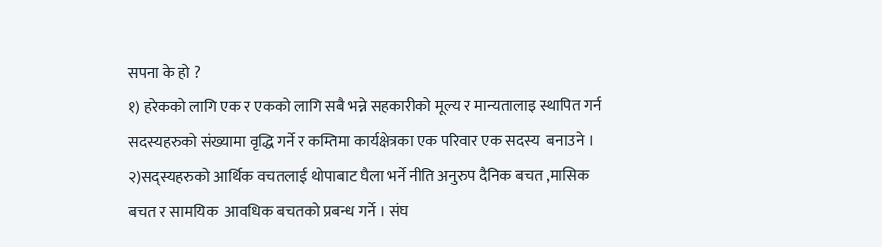सपना के हो ?
१) हरेकको लागि एक र एकको लागि सबै भन्ने सहकारीको मूल्य र मान्यतालाइ स्थापित गर्न सदस्यहरुको संख्यामा वृद्धि गर्ने र कम्तिमा कार्यक्षेत्रका एक परिवार एक सदस्य  बनाउने ।
२)सद्स्यहरुको आर्थिक वचतलाई थोपाबाट घैला भर्ने नीति अनुरुप दैनिक बचत ,मासिक बचत र सामयिक  आवधिक बचतको प्रबन्ध गर्ने । संघ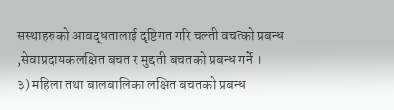सस्थाहरुको आवद्धतालाई दृष्टिगत गरि चल्ती वचत्को प्रबन्ध ,सेवाप्रदायकलक्षित बचत र मुद्दती बचतको प्रबन्ध गर्ने ।
३) महिला तथा बालबालिका लक्षित बचतको प्रबन्ध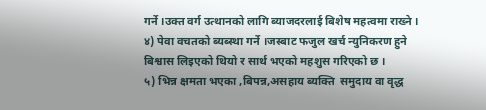गर्ने ।उक्त वर्ग उत्थानको लागि ब्याजदरलाई बिशेष महत्वमा राख्ने ।
४) पेवा वचतको ब्यब्स्था गर्ने ।जस्बाट फजुल खर्च न्युनिकरण हुने बिश्वास लिइएको थियो र सार्थ भएको महशुस गरिएको छ ।
५) भिन्न क्षमता भएका ,बिपन्न,असहाय ब्यक्ति  समुदाय वा वृद्ध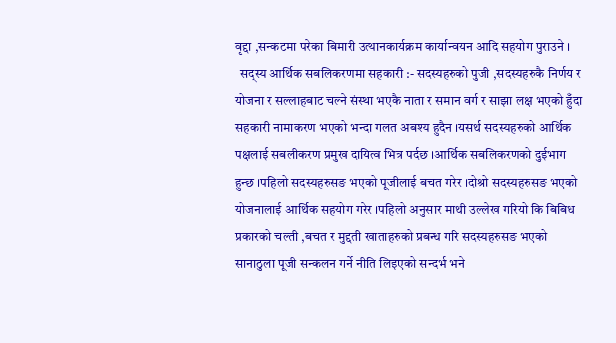वृद्दा ,सन्कटमा परेका बिमारी उत्थानकार्यक्रम कार्यान्वयन आदि सहयोग पुराउने ।
  सद्स्य आर्थिक सबलिकरणमा सहकारी :- सदस्यहरुको पुजी ,सदस्यहरुकै निर्णय र योजना र सल्लाहबाट चल्ने संस्था भएकै नाता र समान वर्ग र साझा लक्ष भएको हुँदा सहकारी नामाकरण भएको भन्दा गलत अबश्य हुदैन ।यसर्थ सदस्यहरुको आर्थिक पक्षलाई सबलीकरण प्रमुख दायित्व भित्र पर्दछ ।आर्थिक सबलिकरणको दुईभाग हुन्छ ।पहिलो सदस्यहरुसङ भएको पूजीलाई बचत गरेर ।दोश्रो सदस्यहरुसङ भएको योजनालाई आर्थिक सहयोग गरेर ।पहिलो अनुसार माथी उल्लेख गरियो कि बिबिध प्रकारको चल्ती ,बचत र मुद्दती खाताहरुको प्रबन्ध गरि सदस्यहरुसङ भएको सानाठुला पूजी सन्कलन गर्ने नीति लिइएको सन्दर्भ भने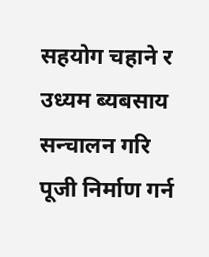सहयोग चहाने र उध्यम ब्यबसाय सन्चालन गरि पूजी निर्माण गर्न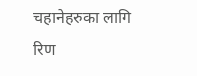चहानेहरुका लागि रिण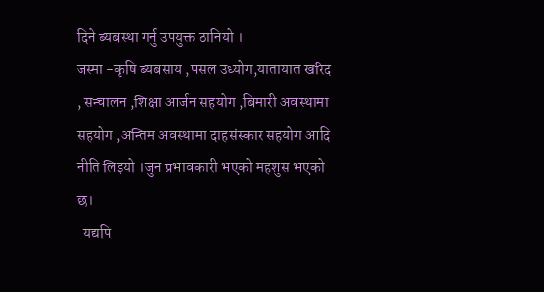दिने ब्यबस्था गर्नु उपयुक्त ठानियो ।
जस्मा -कृषि ब्यबसाय ,पसल उध्योग,यातायात खरिद , सन्चालन ,शिक्षा आर्जन सहयोग ,बिमारी अवस्थामा सहयोग ,अन्तिम अवस्थामा दाहसंस्कार सहयोग आदि नीति लिइयो ।जुन प्रभावकारी भएको महशुस भएको छ।
  यद्यपि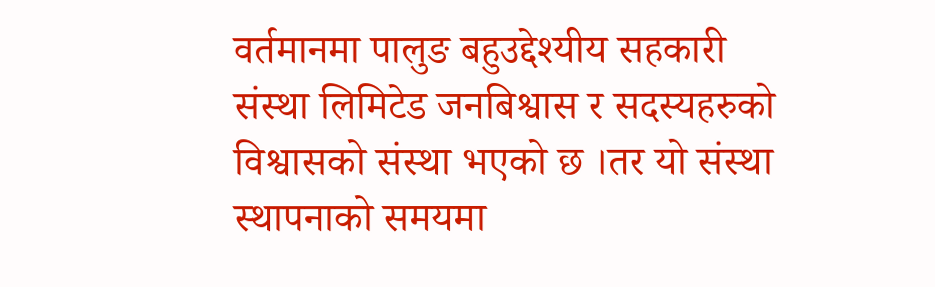वर्तमानमा पालुङ बहुउद्देश्यीय सहकारी संस्था लिमिटेड जनबिश्वास र सदस्यहरुको विश्वासको संस्था भएको छ ।तर यो संस्था स्थापनाको समयमा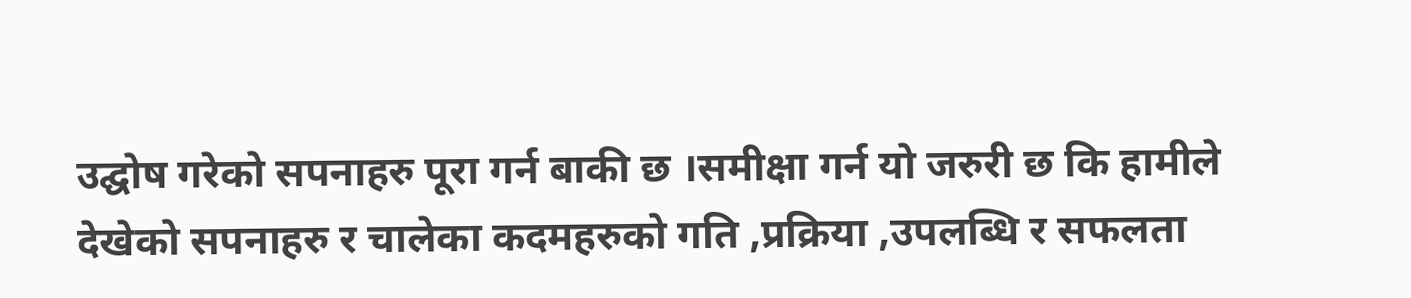उद्घोष गरेको सपनाहरु पूरा गर्न बाकी छ ।समीक्षा गर्न यो जरुरी छ कि हामीले देखेको सपनाहरु र चालेका कदमहरुको गति ,प्रक्रिया ,उपलब्धि र सफलता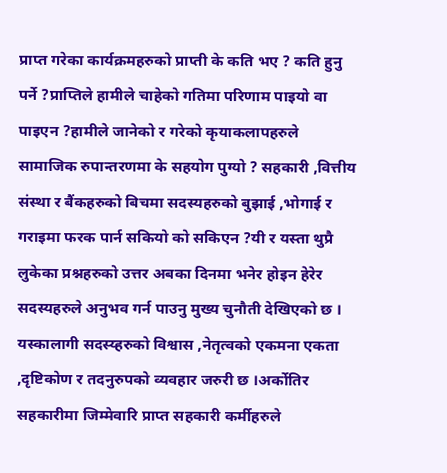प्राप्त गरेका कार्यक्रमहरुको प्राप्ती के कति भए ? कति हुनु पर्ने ?प्राप्तिले हामीले चाहेको गतिमा परिणाम पाइयो वा पाइएन ?हामीले जानेको र गरेको कृयाकलापहरुले सामाजिक रुपान्तरणमा के सहयोग पुग्यो ? सहकारी ,वित्तीय संस्था र बैंकहरुको बिचमा सदस्यहरुको बुझाई ,भोगाई र गराइमा फरक पार्न सकियो को सकिएन ?यी र यस्ता थुप्रै लुकेका प्रश्नहरुको उत्तर अबका दिनमा भनेर होइन हेरेर सदस्यहरुले अनुभव गर्न पाउनु मुख्य चुनौती देखिएको छ । यस्कालागी सदस्य्हरुको विश्वास ,नेतृत्वको एकमना एकता ,दृष्टिकोण र तदनुरुपको व्यवहार जरुरी छ ।अर्कोतिर सहकारीमा जिम्मेवारि प्राप्त सहकारी कर्मीहरुले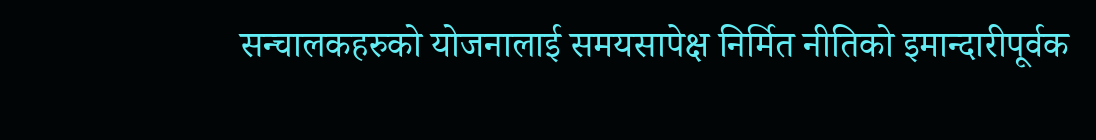सन्चालकहरुको योजनालाई समयसापेक्ष निर्मित नीतिको इमान्दारीपूर्वक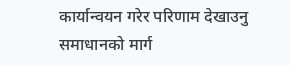कार्यान्वयन गरेर परिणाम देखाउनु समाधानको मार्ग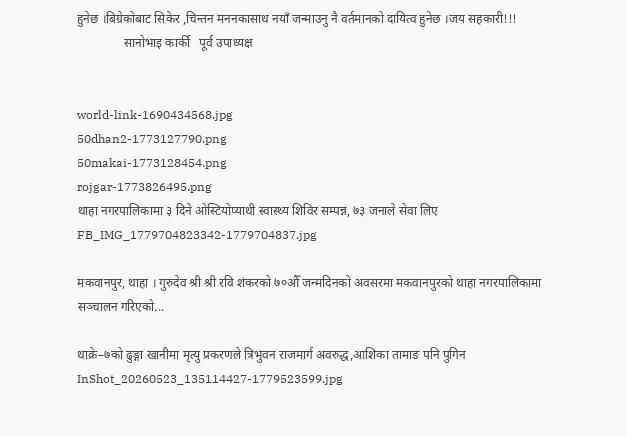हुनेछ ।बिग्रेकोबाट सिकेर ,चिन्तन मननकासाथ नयाँ जन्माउनु नै वर्तमानको दायित्व हुनेछ ।जय सहकारी!!!
               सानोभाइ कार्की   पूर्व उपाध्यक्ष


world-link-1690434568.jpg
50dhan2-1773127790.png
50makai-1773128454.png
rojgar-1773826495.png
थाहा नगरपालिकामा ३ दिने ओस्टियोप्याथी स्वास्थ्य शिविर सम्पन्न, ७३ जनाले सेवा लिए
FB_IMG_1779704823342-1779704837.jpg

मकवानपुर, थाहा । गुरुदेव श्री श्री रवि शंकरको ७०औँ जन्मदिनको अवसरमा मकवानपुरको थाहा नगरपालिकामा सञ्चालन गरिएको...

थाक्रे–७को ढुङ्गा खानीमा मृत्यु प्रकरणले त्रिभुवन राजमार्ग अवरुद्ध,आशिका तामाङ पनि पुगिन
InShot_20260523_135114427-1779523599.jpg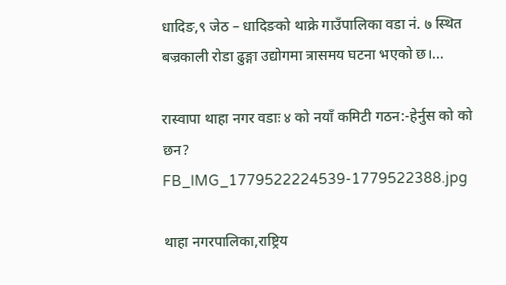धादिङ,९ जेठ – धादिङको थाक्रे गाउँपालिका वडा नं. ७ स्थित बज्रकाली रोडा ढुङ्गा उद्योगमा त्रासमय घटना भएको छ।...

रास्वापा थाहा नगर वडाः ४ को नयाँ कमिटी गठन:-हेर्नुस को को छन?
FB_IMG_1779522224539-1779522388.jpg

थाहा नगरपालिका,राष्ट्रिय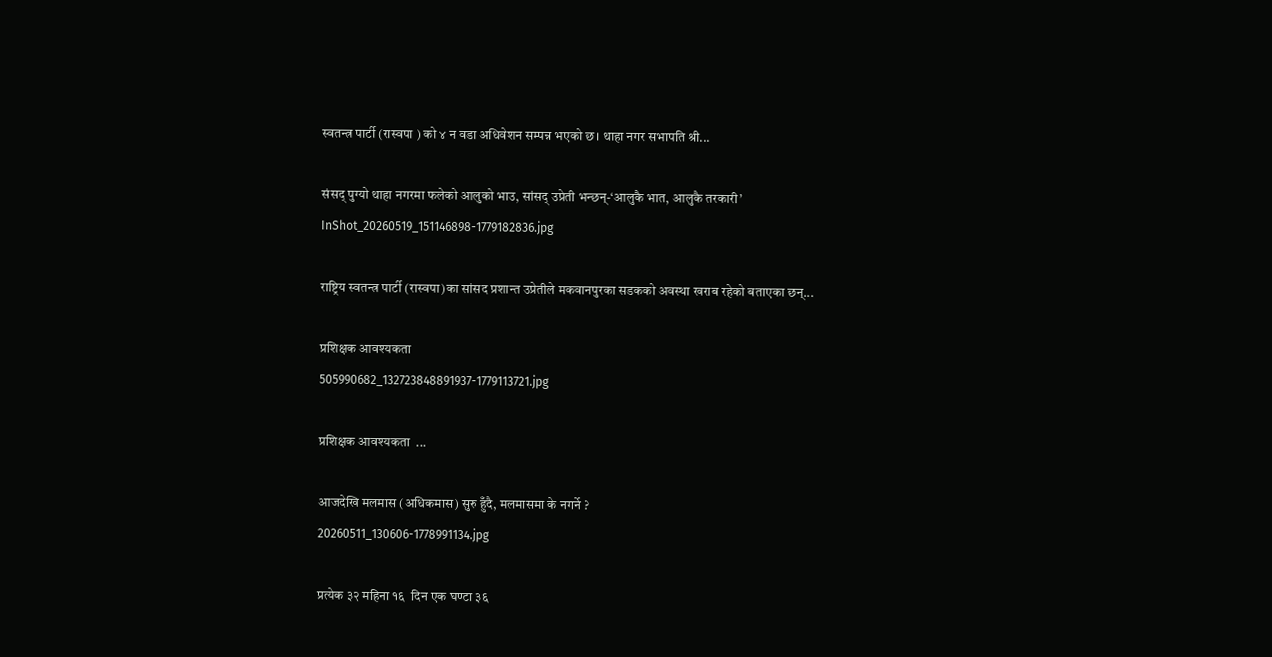स्वतन्त्र पार्टी (रास्वपा ) को ४ न वडा अधिवेशन सम्पन्न भएको छ। थाहा नगर सभापति श्री...

संसद् पुग्यो थाहा नगरमा फलेको आलुको भाउ, सांसद् उप्रेती भन्छन्-‘आलुकै भात, आलुकै तरकारी’
InShot_20260519_151146898-1779182836.jpg

राष्ट्रिय स्वतन्त्र पार्टी (रास्वपा)का सांसद प्रशान्त उप्रेतीले मकवानपुरका सडकको अवस्था खराब रहेको बताएका छन्...

प्रशिक्षक आवश्यकता
505990682_132723848891937-1779113721.jpg

प्रशिक्षक आवश्यकता  ...

आजदेखि मलमास (अधिकमास) सुरु हुँदै, मलमासमा के नगर्ने ?
20260511_130606-1778991134.jpg

प्रत्येक ३२ महिना १६  दिन एक घण्टा ३६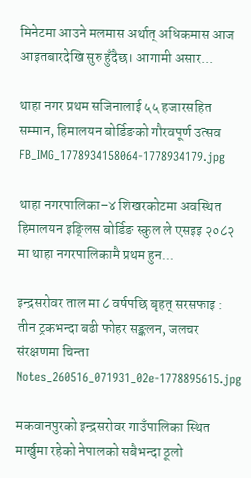मिनेटमा आउने मलमास अर्थात् अधिकमास आज आइतबारदेखि सुरु हुँदैछ। आगामी असार...

थाहा नगर प्रथम सजिनालाई ५५ हजारसहित सम्मान, हिमालयन बोर्डिङको गौरवपूर्ण उत्सव
FB_IMG_1778934158064-1778934179.jpg

थाहा नगरपालिका–४ शिखरकोटमा अवस्थित हिमालयन इङ्लिस बोर्डिङ स्कुल ले एसइइ २०८२ मा थाहा नगरपालिकामै प्रथम हुन...

इन्द्रसरोवर ताल मा ८ वर्षपछि बृहत् सरसफाइ : तीन ट्रकभन्दा बढी फोहर सङ्कलन, जलचर संरक्षणमा चिन्ता
Notes_260516_071931_02e-1778895615.jpg

मकवानपुरको इन्द्रसरोवर गाउँपालिका स्थित मार्खुमा रहेको नेपालको सबैभन्दा ठूलो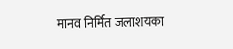मानव निर्मित जलाशयका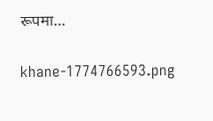रूपमा...

khane-1774766593.png